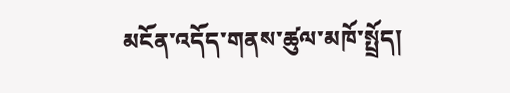མངོན་འདོད་གནས་ཚུལ་མཁོ་སྤྲོད།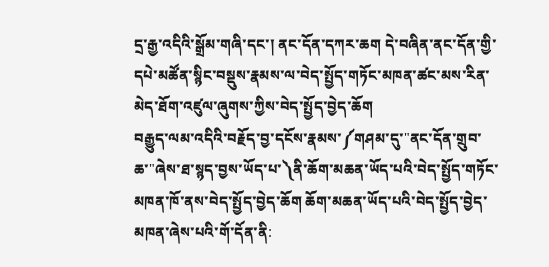དྲ་རྒྱ་འདིའི་སྒྲོམ་གཞི་དང་། ནང་དོན་དཀར་ཆག དེ་བཞིན་ནང་དོན་གྱི་དཔེ་མཚོན་སྙིང་བསྡུས་རྣམས་ལ་བེད་སྤྱོད་གཏོང་མཁན་ཚང་མས་རིན་མེད་ཐོག་འཛུལ་ཞུགས་ཀྱིས་བེད་སྤྱོད་བྱེད་ཆོག
བརྒྱུད་ལམ་འདིའི་བརྗོད་བྱ་དངོས་རྣམས་༼གཤམ་དུ་"ནང་དོན་གྲུབ་ཆ་"ཞེས་ཐ་སྙད་བྱས་ཡོད་པ་༽ནི་ཆོག་མཆན་ཡོད་པའི་བེད་སྤྱོད་གཏོང་མཁན་ཁོ་ནས་བེད་སྤྱོད་བྱེད་ཆོག ཆོག་མཆན་ཡོད་པའི་བེད་སྤྱོད་བྱེད་མཁན་ཞེས་པའི་གོ་དོན་ནི: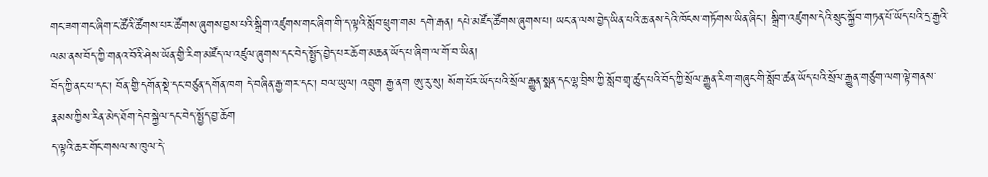གང་ཟག་གང་ཞིག་ང་ཚོའི་ཚོགས་པར་ཚོགས་ཞུགས་བྱས་པའི་སྒྲིག་འཛུགས་གང་ཞིག་གི་ད་ལྟའི་སློབ་ཕྲུག་གམ དགེ་རྒན། དཔེ་མཛོད་ཚོགས་ཞུགས་པ། ཡང་ན་ལས་བྱེད་ཡིན་པའི་ཆ་ནས་དེའི་ཁོངས་གཏོགས་ཡིན་ཞིང་། སྒྲིག་འཛུགས་དེའི་སྲུང་སྐྱོབ་གཏན་པོ་ཡོད་པའི་དྲ་རྒྱའི་ལམ་ནས་བོད་ཀྱི་གནའ་བོའི་ཤེས་ཡོན་གྱི་རིག་མཛོད་ལ་འཛུལ་ཞུགས་དང་བེད་སྤྱོད་བྱེད་པར་ཆོག་མཆན་ཡོད་པ་ཞིག་ལ་གོ་བ་ཡིན།
བོད་ཀྱི་ནང་པ་དང་། བོན་གྱི་དགོན་སྡེ་དང་བཙུན་དགོན་ཁག དེ་བཞིན་རྒྱ་གར་དང་། བལ་ཡུལ། འབྲུག རྒྱ་ནག ཨུ་རུ་སུ། སོག་པོར་ཡོད་པའི་སྲོལ་རྒྱུན་སྨན་དང་ལྷ་བྲིས་ཀྱི་སློབ་གྲྭ་ཚུད་པའི་བོད་ཀྱི་སྲོལ་རྒྱུན་རིག་གཞུང་གི་སློབ་ཚན་ཡོད་པའི་སྲོལ་རྒྱུན་གཙུག་ལག་ལྟེ་གནས་རྣམས་ཀྱིས་རིན་མེད་ཐོག་དེབ་སྐྱེལ་དང་བེད་སྤྱོད་བྱ་ཆོག
ད་ལྟའི་ཆར་གོང་གསལ་ས་ཁུལ་དེ་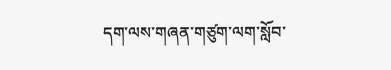དག་ལས་གཞན་གཙུག་ལག་སློབ་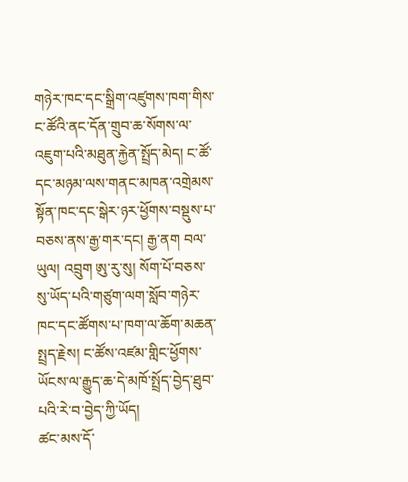གཉེར་ཁང་དང་སྒྲིག་འཛུགས་ཁག་གིས་ང་ཚོའི་ནང་དོན་གྲུབ་ཆ་སོགས་ལ་འཇུག་པའི་མཐུན་རྐྱེན་སྤྲོད་མེད། ང་ཚོ་དང་མཉམ་ལས་གནང་མཁན་འགྲེམས་སྟོན་ཁང་དང་སྒེར་ཉར་ཕྱོགས་བསྡུས་པ་བཅས་ནས་རྒྱ་གར་དང། རྒྱ་ནག བལ་ཡུལ། འབྲུག ཨུ་རུ་སུ། སོག་པོ་བཅས་སུ་ཡོད་པའི་གཙུག་ལག་སློབ་གཉེར་ཁང་དང་ཚོགས་པ་ཁག་ལ་ཆོག་མཆན་སྤྲད་རྗེས། ང་ཚོས་འཛམ་གླིང་ཕྱོགས་ཡོངས་ལ་རྒྱུད་ཆ་དེ་མཁོ་སྤྲོད་བྱེད་ཐུབ་པའི་རེ་བ་བྱེད་ཀྱི་ཡོད།
ཚང་མས་དོ་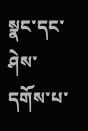སྣང་དང་ཤེས་དགོས་པ་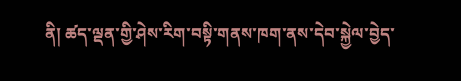ནི། ཚད་ལྡན་གྱི་ཤེས་རིག་བསྟི་གནས་ཁག་ནས་དེབ་སྐྱེལ་བྱེད་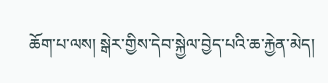ཆོག་པ་ལས། སྒེར་གྱིས་དེབ་སྐྱེལ་བྱེད་པའི་ཆ་རྐྱེན་མེད།